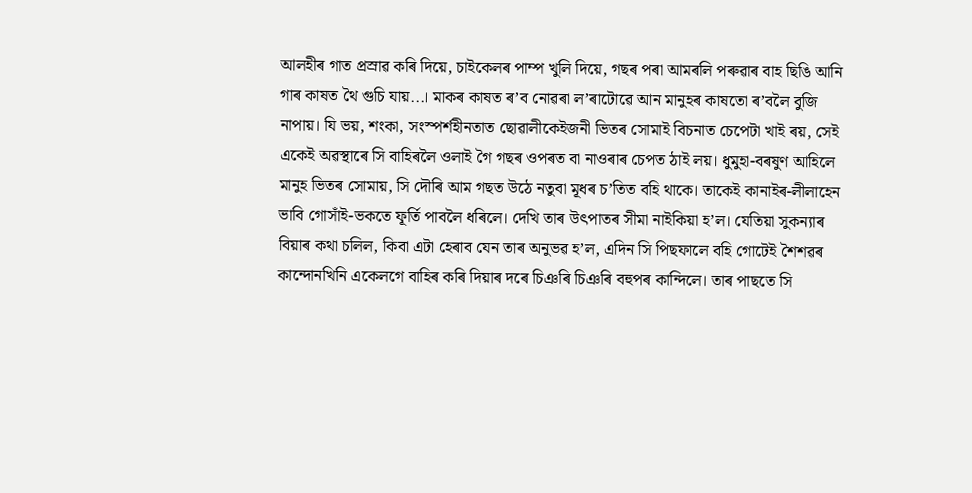আলহীৰ গাত প্ৰস্ৰাৱ কৰি দিয়ে, চাইকেলৰ পাম্প খুলি দিয়ে, গছৰ পৰা আমৰলি পৰুৱাৰ বাহ ছিঙি আনি গাৰ কাষত থৈ গুচি যায়...। মাকৰ কাষত ৰ’ব নোৱৰা ল’ৰাটোৱে আন মানুহৰ কাষতো ৰ’বলৈ বুজি নাপায়। যি ভয়, শংকা, সংস্পৰ্শহীনতাত ছোৱালীকেইজনী ভিতৰ সোমাই বিচনাত চেপেটা খাই ৰয়, সেই একেই অৱস্থাৰে সি বাহিৰলৈ ওলাই গৈ গছৰ ওপৰত বা নাওৰাৰ চেপত ঠাই লয়। ধুমুহা-বৰষুণ আহিলে মানুহ ভিতৰ সোমায়, সি দৌৰি আম গছত উঠে নতুবা মূধৰ চ’তিত বহি থাকে। তাকেই কানাইৰ-লীলাহেন ভাবি গোসাঁই-ভকতে ফূৰ্তি পাবলৈ ধৰিলে। দেখি তাৰ উৎপাতৰ সীমা নাইকিয়া হ’ল। যেতিয়া সুকন্যাৰ বিয়াৰ কথা চলিল, কিবা এটা হেৰাব যেন তাৰ অনুভৱ হ’ল, এদিন সি পিছফালে বহি গোটেই শৈশৱৰ কান্দোনখিনি একেলগে বাহিৰ কৰি দিয়াৰ দৰে চিঞৰি চিঞৰি বহুপৰ কান্দিলে। তাৰ পাছতে সি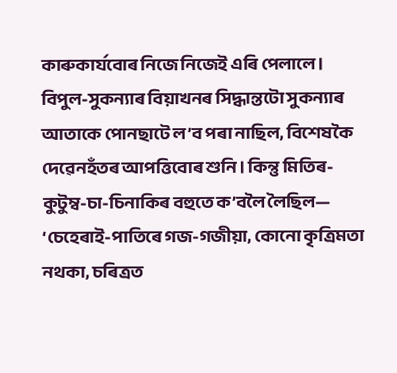কাৰুকাৰ্যবোৰ নিজে নিজেই এৰি পেলালে।
বিপুল-সুকন্যাৰ বিয়াখনৰ সিদ্ধান্তটো সুকন্যাৰ আতাকে পোনছাটে ল’ব পৰা নাছিল, বিশেষকৈ দেৱেনহঁতৰ আপত্তিবোৰ শুনি। কিন্তু মিতিৰ-কুটুম্ব-চা-চিনাকিৰ বহুতে ক’বলৈ লৈছিল— ‘চেহেৰাই-পাতিৰে গজ-গজীয়া, কোনো কৃত্ৰিমতা নথকা, চৰিত্ৰত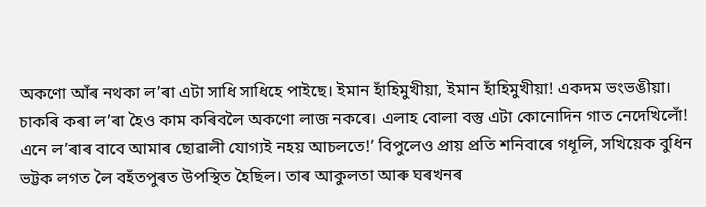অকণো আঁৰ নথকা ল’ৰা এটা সাধি সাধিহে পাইছে। ইমান হাঁহিমুখীয়া, ইমান হাঁহিমুখীয়া! একদম ভংভঙীয়া। চাকৰি কৰা ল’ৰা হৈও কাম কৰিবলৈ অকণো লাজ নকৰে। এলাহ বোলা বস্তু এটা কোনোদিন গাত নেদেখিলোঁ! এনে ল’ৰাৰ বাবে আমাৰ ছোৱালী যোগ্যই নহয় আচলতে!’ বিপুলেও প্ৰায় প্ৰতি শনিবাৰে গধূলি, সখিয়েক বুধিন ভট্টক লগত লৈ বহঁতপুৰত উপস্থিত হৈছিল। তাৰ আকুলতা আৰু ঘৰখনৰ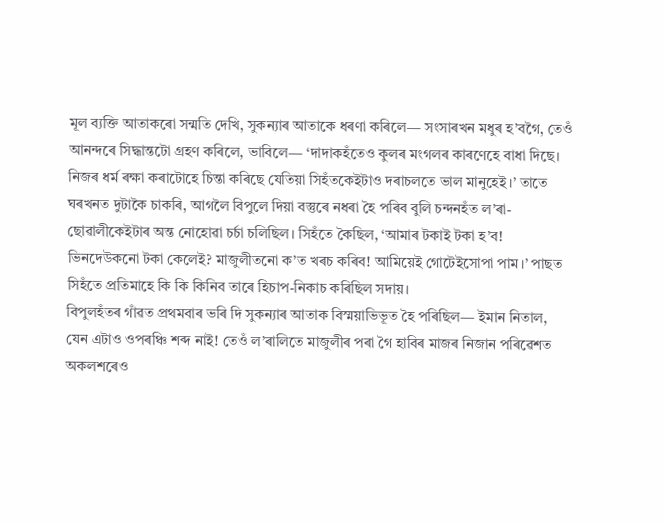মূল ব্যক্তি আতাকৰো সন্মতি দেখি, সুকন্যাৰ আতাকে ধৰণা কৰিলে— সংসাৰখন মধুৰ হ’বগৈ, তেওঁ আনন্দৰে সিদ্ধান্তটো গ্ৰহণ কৰিলে, ভাবিলে— ‘দাদাকহঁতেও কুলৰ মংগলৰ কাৰণেহে বাধা দিছে। নিজৰ ধৰ্ম ৰক্ষা কৰাটোহে চিন্তা কৰিছে যেতিয়া সিহঁতকেইটাও দৰাচলতে ভাল মানুহেই।’ তাতে ঘৰখনত দুটাকৈ চাকৰি, আগলৈ বিপুলে দিয়া বস্তুৰে নধৰা হৈ পৰিব বুলি চন্দনহঁত ল’ৰা-ছোৱালীকেইটাৰ অন্ত নোহোৱা চৰ্চা চলিছিল। সিহঁতে কৈছিল, ‘আমাৰ টকাই টকা হ’ব! ভিনদেউকনো টকা কেলেই? মাজুলীতনো ক’ত খৰচ কৰিব! আমিয়েই গোটেইসোপা পাম।’ পাছত সিহঁতে প্ৰতিমাহে কি কি কিনিব তাৰে হিচাপ-নিকাচ কৰিছিল সদায়।
বিপুলহঁতৰ গাঁৱত প্ৰথমবাৰ ভৰি দি সুকন্যাৰ আতাক বিস্ময়াভিভূত হৈ পৰিছিল— ইমান নিতাল, যেন এটাও ওপৰঞ্চি শব্দ নাই! তেওঁ ল’ৰালিতে মাজুলীৰ পৰা গৈ হাবিৰ মাজৰ নিজান পৰিৱেশত অকলশৰেও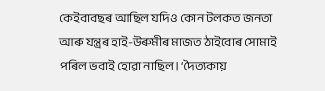কেইবাবছৰ আছিল যদিও কোন টলকত জনতা আৰু যন্ত্ৰৰ হাই-উৰুমীৰ মাজত ঠাইবোৰ সোমাই পৰিল ভবাই হোৱা নাছিল। ‘দৈত্যকায়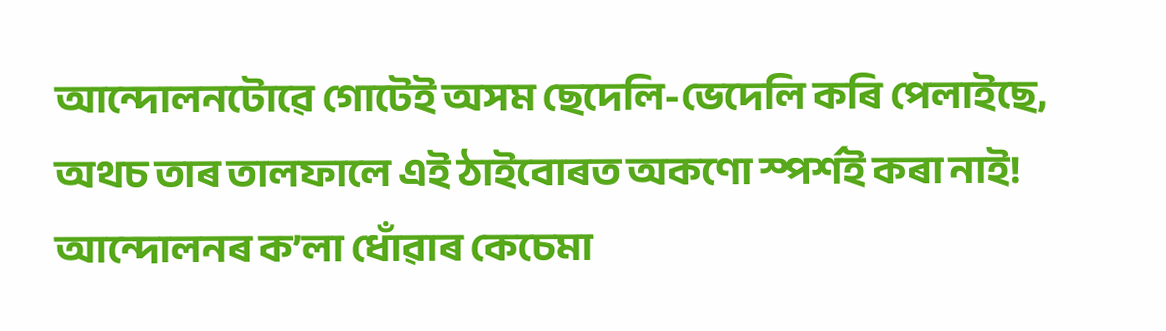আন্দোলনটোৱে গোটেই অসম ছেদেলি-ভেদেলি কৰি পেলাইছে, অথচ তাৰ তালফালে এই ঠাইবোৰত অকণো স্পৰ্শই কৰা নাই! আন্দোলনৰ ক’লা ধোঁৱাৰ কেচেমা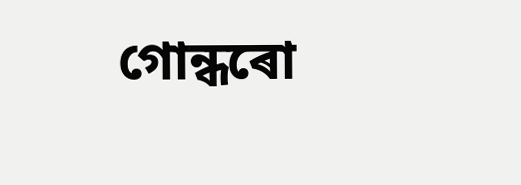গোন্ধৰো